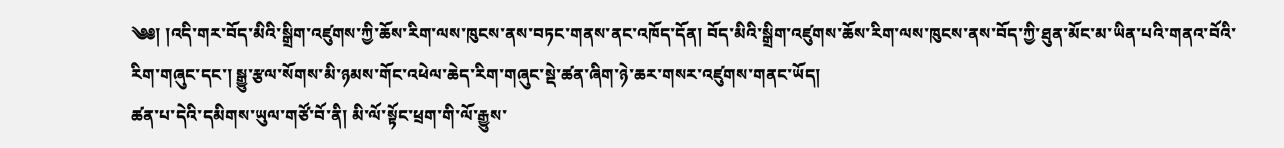༄༅། །འདི་གར་བོད་མིའི་སྒྲིག་འཛུགས་ཀྱི་ཆོས་རིག་ལས་ཁུངས་ནས་བཏང་གནས་ནང་འཁོད་དོན། བོད་མིའི་སྒྲིག་འཛུགས་ཆོས་རིག་ལས་ཁུངས་ནས་བོད་ཀྱི་ཐུན་མོང་མ་ཡིན་པའི་གནའ་བོའི་རིག་གཞུང་དང་། སྒྱུ་རྩལ་སོགས་མི་ཉམས་གོང་འཕེལ་ཆེད་རིག་གཞུང་སྡེ་ཚན་ཞིག་ཉེ་ཆར་གསར་འཛུགས་གནང་ཡོད།
ཚན་པ་དེའི་དམིགས་ཡུལ་གཙོ་བོ་ནི། མི་ལོ་སྟོང་ཕྲག་གི་ལོ་རྒྱུས་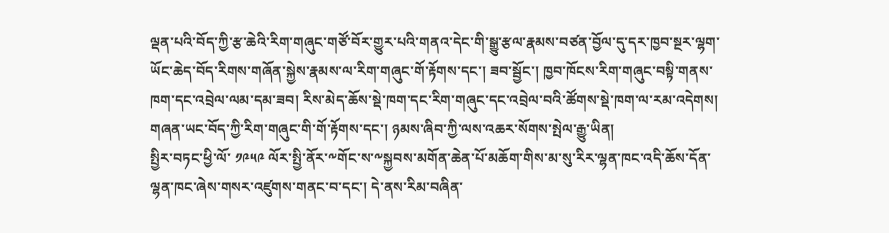ལྡན་པའི་བོད་ཀྱི་རྩ་ཆེའི་རིག་གཞུང་གཙོ་བོར་གྱུར་པའི་གནའ་དེང་གི་སྒྱུ་རྩལ་རྣམས་བཙན་བྱོལ་དུ་དར་ཁྱབ་སྔར་ལྷག་ཡོང་ཆེད་བོད་རིགས་གཞོན་སྐྱེས་རྣམས་ལ་རིག་གཞུང་གོ་རྟོགས་དང་། ཟབ་སྦྱོང་། ཁྱབ་ཁོངས་རིག་གཞུང་བསྟི་གནས་ཁག་དང་འབྲེལ་ལམ་དམ་ཟབ། རིས་མེད་ཆོས་སྡེ་ཁག་དང་རིག་གཞུང་དང་འབྲེལ་བའི་ཚོགས་སྡེ་ཁག་ལ་རམ་འདེགས། གཞན་ཡང་བོད་ཀྱི་རིག་གཞུང་གི་གོ་རྟོགས་དང་། ཉམས་ཞིབ་ཀྱི་ལས་འཆར་སོགས་སྤེལ་རྒྱུ་ཡིན།
སྤྱིར་བཏང་ཕྱི་ལོ་ ༡༩༥༩ ལོར་སྤྱི་ནོར་༸གོང་ས་༸སྐྱབས་མགོན་ཆེན་པོ་མཆོག་གིས་མ་སུ་རིར་ལྷན་ཁང་འདི་ཆོས་དོན་ལྷན་ཁང་ཞེས་གསར་འཛུགས་གནང་བ་དང་། དེ་ནས་རིམ་བཞིན་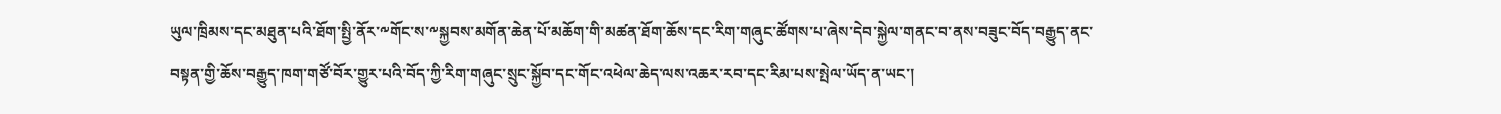ཡུལ་ཁྲིམས་དང་མཐུན་པའི་ཐོག་སྤྱི་ནོར་༸གོང་ས་༸སྐྱབས་མགོན་ཆེན་པོ་མཆོག་གི་མཚན་ཐོག་ཆོས་དང་རིག་གཞུང་ཚོགས་པ་ཞེས་དེབ་སྐྱེལ་གནང་བ་ནས་བཟུང་བོད་བརྒྱུད་ནང་བསྟན་གྱི་ཆོས་བརྒྱུད་ཁག་གཙོ་བོར་གྱུར་པའི་བོད་ཀྱི་རིག་གཞུང་སྲུང་སྐྱོབ་དང་གོང་འཕེལ་ཆེད་ལས་འཆར་རབ་དང་རིམ་པས་སྤེལ་ཡོད་ན་ཡང་།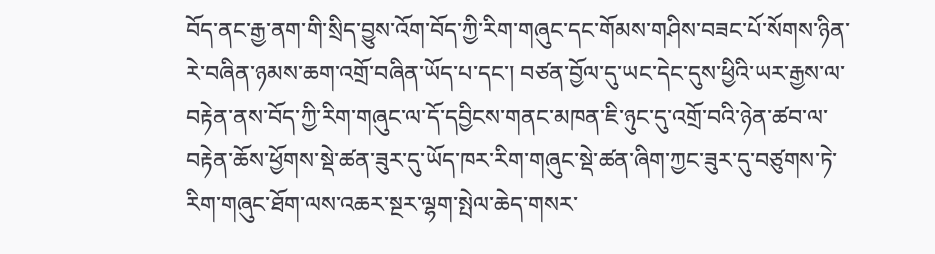བོད་ནང་རྒྱ་ནག་གི་སྲིད་བྱུས་འོག་བོད་ཀྱི་རིག་གཞུང་དང་གོམས་གཤིས་བཟང་པོ་སོགས་ཉིན་རེ་བཞིན་ཉམས་ཆག་འགྲོ་བཞིན་ཡོད་པ་དང་། བཙན་བྱོལ་དུ་ཡང་དེང་དུས་ཕྱིའི་ཡར་རྒྱས་ལ་བརྟེན་ནས་བོད་ཀྱི་རིག་གཞུང་ལ་དོ་དབྱིངས་གནང་མཁན་ཇི་ཉུང་དུ་འགྲོ་བའི་ཉེན་ཚབ་ལ་བརྟེན་ཆོས་ཕྱོགས་སྡེ་ཚན་ཟུར་དུ་ཡོད་ཁར་རིག་གཞུང་སྡེ་ཚན་ཞིག་ཀྱང་ཟུར་དུ་བཙུགས་ཏེ་རིག་གཞུང་ཐོག་ལས་འཆར་སྔར་ལྷག་སྤེལ་ཆེད་གསར་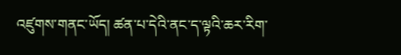འཛུགས་གནང་ཡོད། ཚན་པ་དེའི་ནང་ད་ལྟའི་ཆར་རིག་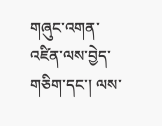གཞུང་འགན་འཛིན་ལས་བྱེད་གཅིག་དང་། ལས་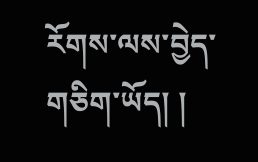རོགས་ལས་བྱེད་གཅིག་ཡོད། །